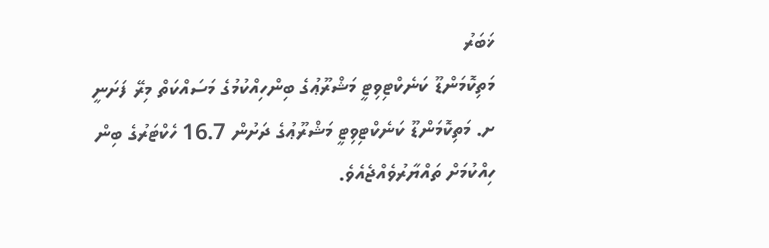ޚަބަރު
މަތިކޮމަންޑޫ ކަނެކްޓިވިޓީ މަޝްރޫޢުގެ ބިންހިއްކުމުގެ މަސައްކަތް މިރޭ ފަށަނީ
ށ. މަތިކޮމަންޑޫ ކަނެކްޓިވިޓީ މަޝްރޫޢުގެ ދަށުން 16.7 ހެކްޓަރުގެ ބިން ހިއްކުމަށް ތައްޔާރުވެއްޖެއެވެ.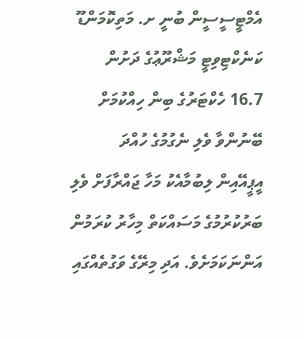އެމްޓީސީސީން ބުނީ ށ. މަތިކޮމަންޑޫ ކަނެކްޓިވިޓީ މަޝްރޫޢުގެ ދަށުން 16.7 ހެކްޓަރުގެ ބިން ހިއްކުމަށް ބޭނުންވާ ވެލި ނެގުމުގެ ހުއްދަ އީޕީއޭއިން ލިބުމާއެކު މަހާ ޖައްރާފަށް ވެލި ބަރުކުރުމުގެ މަސައްކަތް މިހާރު ކުރަމުން އަންނަކަމަށެވެ. އަދި މިރޭގެ ވަގުތެއްގައި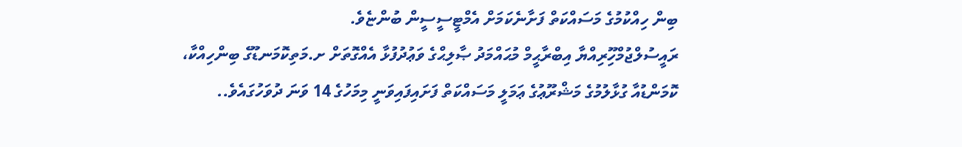ބިން ހިއްކުމުގެ މަސައްކަތް ފަށާނެކަމަށް އެމްޓީސީސީން ބުންޏެވެ.
ރައީސުލްޖުމްހޫިރިއްޔާ އިބްރާޙީމް މުޙައްމަދު ޞާލިޙްގެ ވަޢުދުފުޅާ އެއްގޮތަށް ށ.މަތިކޮމަނޑޫގެ ބިންހިއްކާ، ކޮމަންޑުއާ ގުޅާލުމުގެ މަޝްރޫޢުގެ ޢަމަލީ މަސައްކަތް ފަށައިފައިވަނީ މިމަހުގެ 14 ވަނަ ދުވަހުގައެވެ..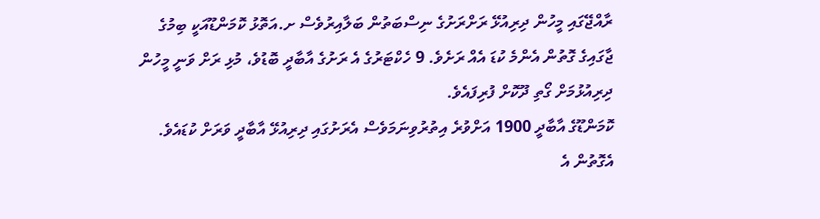ރާއްޖޭގައި މީހުން ދިރިއުޅޭ ރަށްރަށުގެ ނިސްބަތުން ބަލާއިރުވެސް ށ.އަތޮޅު ކޮމަންޑޫއަކީ ބިމުގެ ޖާގައިގެ ގޮތުން އެންމެ ކުޑަ އެއް ރަށެވެ. 9 ހެކްޓަރުގެ އެ ރަށުގެ އާބާދީ ބޮޑުވެ، މުޅި ރަށް ވަނީ މީހުން ދިރިއުޅުމަށް ގޯތި ދޫކޮށް ފުރިފައެވެ.
ކޮމަންޑޫގެ އާބާދީ 1900 އަށްވުރެ އިތުރުވިނަމަވެސް އެރަށުގައި ދިރިއުޅޭ އާބާދީ ވަރަށް ކުޑައެވެ. އެގޮތުން އެ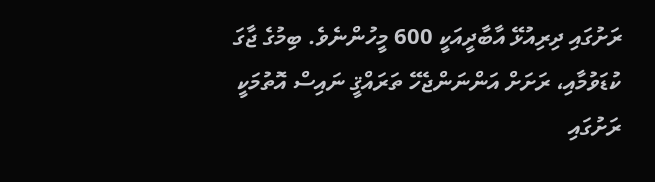ރަށުގައި ދިރިއުޅޭ އާބާދީއަކީ 600 މީހުންނެވެ. ބިމުގެ ޖާގަ ކުޑަވުމާއި، ރަށަށް އަންނަންޖެހޭ ތަރައްޤީ ނައިސް އޮތުމަކީ ރަށުގައި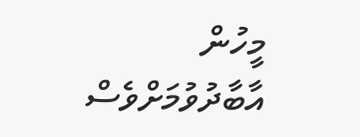މީހުން އާބާދުވުމަށްވެސް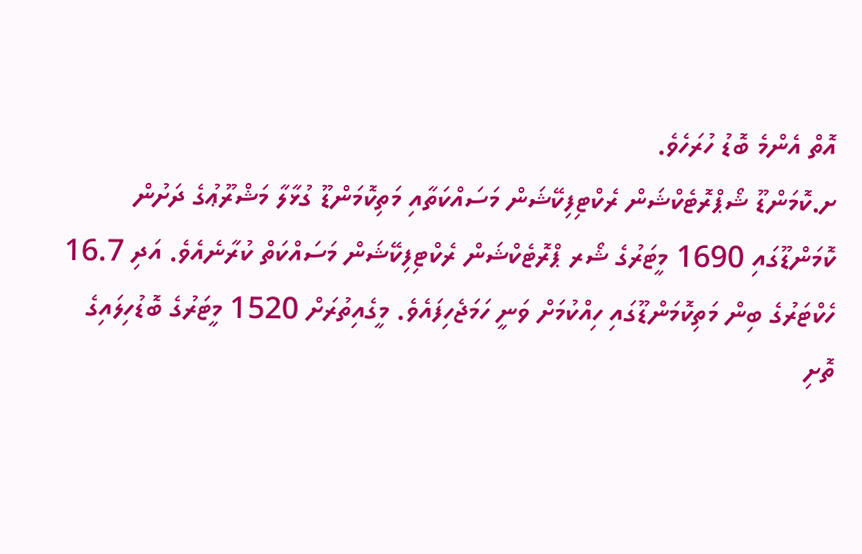އޮތް އެންމެ ބޮޑު ހުރަހެވެ.
ށ.ކޮމަންޑޫ ޝޯޕްރޮޓެކްޝަން ރެކްޓިފިކޭޝަން މަސައްކަތާއި މަތިކޮމަންޑޫ ގުޅާލާ މަޝްރޫޢުގެ ދަށުން ކޮމަންޑޫގައި 1690 މީޓަރުގެ ޝޯރ ޕްރޮޓެކްޝަން ރެކްޓިފިކޭޝަން މަސައްކަތް ކުރާނެއެވެ. އަދި 16.7 ހެކްޓަރުގެ ބިން މަތިކޮމަންޑޫގައި ހިއްކުމަށް ވަނީ ހަމަޖެހިފައެވެ. މީގެއިތުރަށް 1520 މީޓަރުގެ ބޮޑުހިލައިގެ ތޮށި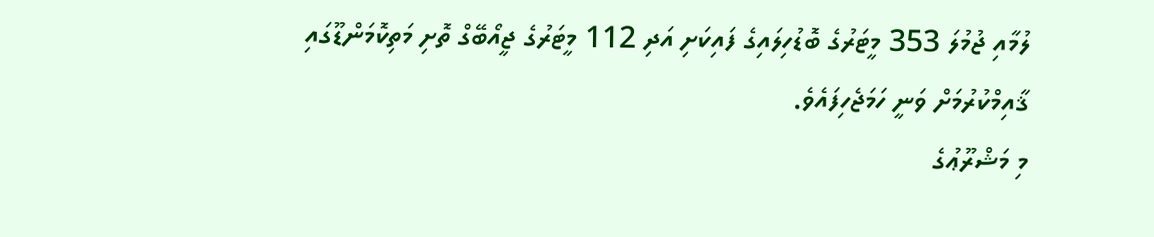ލުމާއި ޖުމުލަ 353 މީޓަރުގެ ބޮޑުހިލައިގެ ފައިކަށި އަދި 112 މީޓަރުގެ ޖީއޯބޭގް ތޮށި މަތިކޮމަންޑޫގައި ޤާއިމްކުރުމަށް ވަނީ ހަމަޖެހިފައެވެ.
މި މަޝްރޫޢުގެ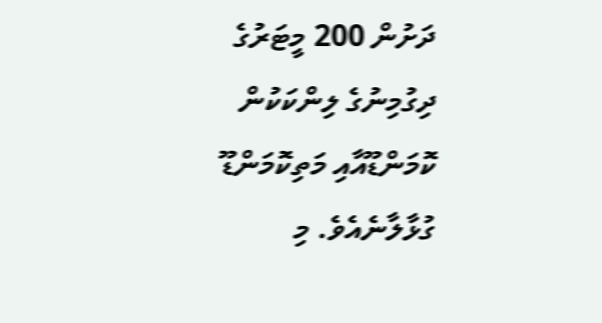ދަށުން 200 މީޓަރުގެ ދިގުމިނުގެ ލިންކަކުން ކޮމަންޑޫއާއި މަތިކޮމަންޑޫ ގުޅާލާނެއެވެ. މި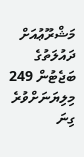މަޝްރޫޢުއަށް ދައުލަތުގެ ބަޖެޓުން 249 މިލިޔަނަށްވުރެ ގިނަ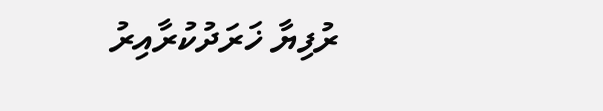ރުފިޔާ ޚަރަދުކުރާއިރު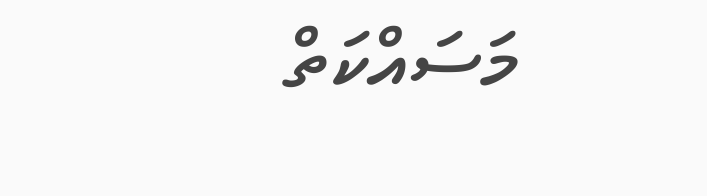މަސައްކަތް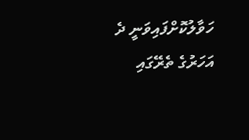ހަވާލުކޮށްފައިވަނީ ދެ އަހަރުގެ ތެރޭގައި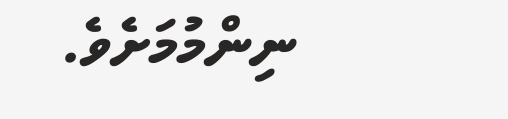ނިންމުމަށެވެ.